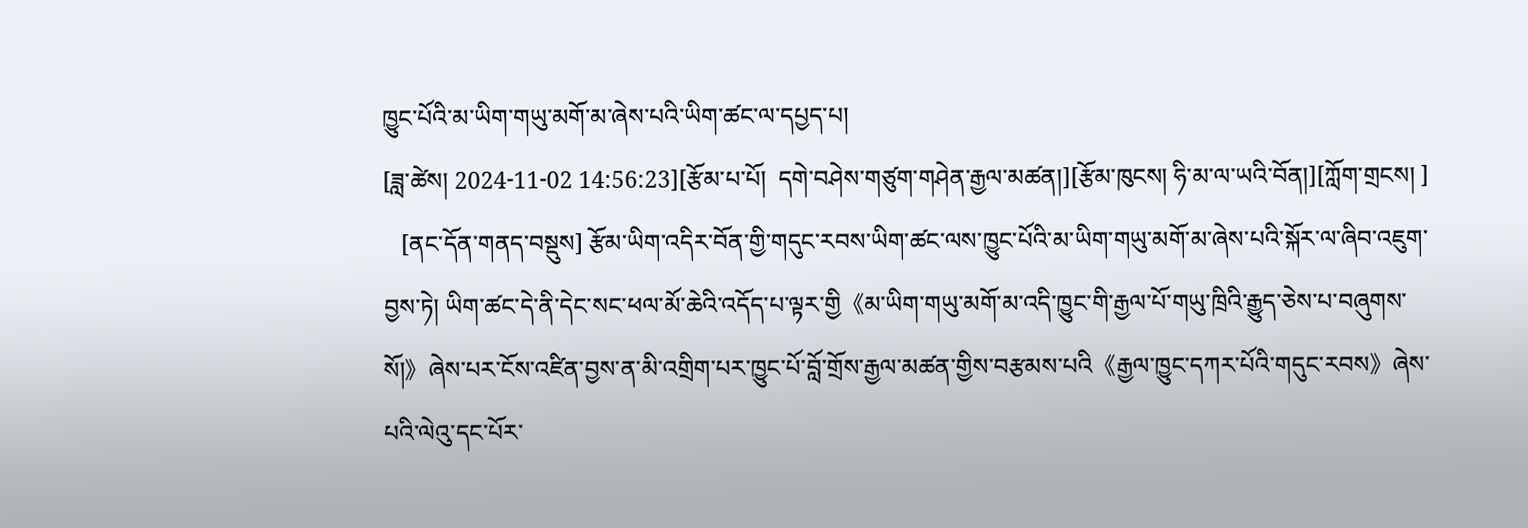ཁྱུང་པོའི་མ་ཡིག་གཡུ་མགོ་མ་ཞེས་པའི་ཡིག་ཚང་ལ་དཔྱད་པ།
[ཟླ་ཚེས། 2024-11-02 14:56:23][རྩོམ་པ་པོ།  དགེ་བཤེས་གཙུག་གཤེན་རྒྱལ་མཚན།][རྩོམ་ཁུངས། ཧི་མ་ལ་ཡའི་བོན།][ཀློག་གྲངས། ]
   [ནང་དོན་གནད་བསྡུས] རྩོམ་ཡིག་འདིར་བོན་གྱི་གདུང་རབས་ཡིག་ཚང་ལས་ཁྱུང་པོའི་མ་ཡིག་གཡུ་མགོ་མ་ཞེས་པའི་སྐོར་ལ་ཞིབ་འཇུག་བྱས་ཏེ། ཡིག་ཚང་དེ་ནི་དེང་སང་ཕལ་མོ་ཆེའི་འདོད་པ་ལྟར་གྱི《མ་ཡིག་གཡུ་མགོ་མ་འདི་ཁྱུང་གི་རྒྱལ་པོ་གཡུ་ཁྲིའི་རྒྱུད་ཅེས་པ་བཞུགས་སོ།》ཞེས་པར་ངོས་འཛིན་བྱས་ན་མི་འགྲིག་པར་ཁྱུང་པོ་བློ་གྲོས་རྒྱལ་མཚན་གྱིས་བརྩམས་པའི《རྒྱལ་ཁྱུང་དཀར་པོའི་གདུང་རབས》ཞེས་པའི་ལེའུ་དང་པོར་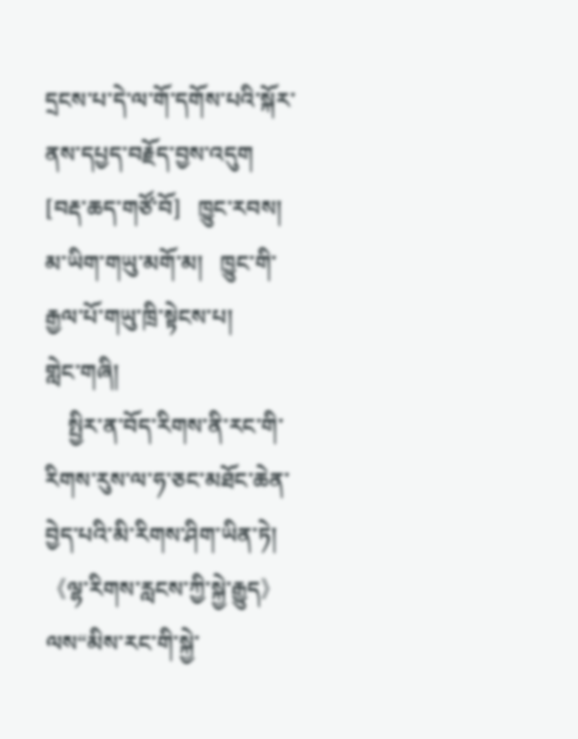དྲངས་པ་དེ་ལ་གོ་དགོས་པའི་སྐོར་ནས་དཔྱད་བརྗོད་བྱས་འདུག
[བརྡ་ཆད་གཙོ་བོ]   ཁྱུང་རབས།   མ་ཡིག་གཡུ་མགོ་མ།   ཁྱུང་གི་རྒྱལ་པོ་གཡུ་ཁྲི་སྟེངས་པ།
གླེང་གཞི།
    སྤྱིར་ན་བོད་རིགས་ནི་རང་གི་རིགས་རུས་ལ་ཧ་ཅང་མཐོང་ཆེན་བྱེད་པའི་མི་རིགས་ཤིག་ཡིན་ཏེ།《ལྷ་རིགས་རླངས་ཀྱི་སྐྱེ་རྒྱུད》ལས“མིས་རང་གི་སྐྱེ་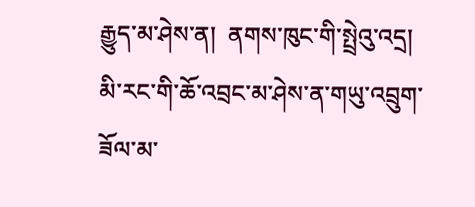རྒྱུད་མ་ཤེས་ན།  ནགས་ཁུང་གི་སྤྲེའུ་འདྲ།  མི་རང་གི་ཆོ་འབྲང་མ་ཤེས་ན་གཡུ་འབྲུག་ཟོལ་མ་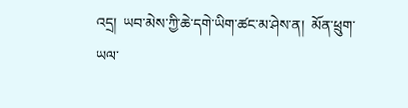འདྲ།  ཡབ་མེས་ཀྱི་ཆེ་དགེ་ཡིག་ཚང་མ་ཤེས་ན།  མོན་ཕྲུག་ཡལ་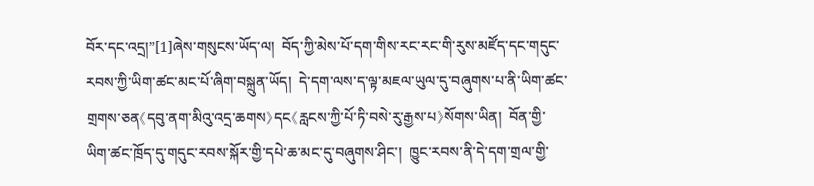བོར་དང་འདྲ།”[1]ཞེས་གསུངས་ཡོད་ལ།  བོད་ཀྱི་མེས་པོ་དག་གིས་རང་རང་གི་རུས་མཛོད་དང་གདུང་རབས་ཀྱི་ཡིག་ཚང་མང་པོ་ཞིག་བསྐྲུན་ཡོད།  དེ་དག་ལས་ད་ལྟ་མཇལ་ཡུལ་དུ་བཞུགས་པ་ནི་ཡིག་ཚང་གྲགས་ཅན《དབུ་ནག་མིའུ་འདྲ་ཆགས》དང《རླངས་ཀྱི་པོ་ཏི་བསེ་རུ་རྒྱས་པ》སོགས་ཡིན།  བོན་གྱི་ཡིག་ཚང་ཁྲོད་དུ་གདུང་རབས་སྐོར་གྱི་དཔེ་ཆ་མང་དུ་བཞུགས་ཤིང་།  ཁྱུང་རབས་ནི་དེ་དག་གྲལ་གྱི་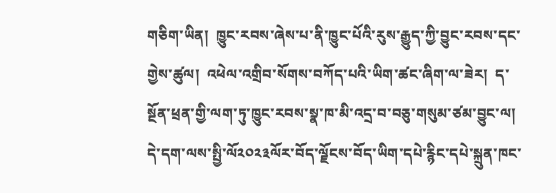གཅིག་ཡིན།  ཁྱུང་རབས་ཞེས་པ་ནི་ཁྱུང་པོའི་རུས་རྒྱུད་ཀྱི་བྱུང་རབས་དང་གྱེས་ཚུལ།  འཕེལ་འགྲིབ་སོགས་བཀོད་པའི་ཡིག་ཚང་ཞིག་ལ་ཟེར།  ད་སྔོན་ཕྲན་གྱི་ལག་ཏུ་ཁྱུང་རབས་སྣ་ཁ་མི་འདྲ་བ་བཅུ་གསུམ་ཙམ་བྱུང་ལ། དེ་དག་ལས་སྤྱི་ལོ༢༠༢༣ལོར་བོད་ལྗོངས་བོད་ཡིག་དཔེ་རྙིང་དཔེ་སྐྲུན་ཁང་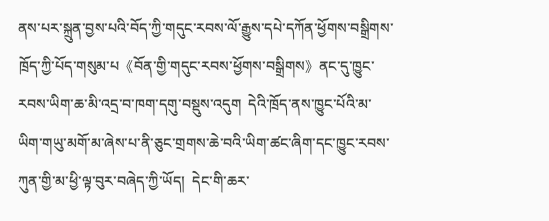ནས་པར་སྐྲུན་བྱས་པའི་བོད་ཀྱི་གདུང་རབས་ལོ་རྒྱུས་དཔེ་དཀོན་ཕྱོགས་བསྒྲིགས་ཁྲོད་ཀྱི་པོད་གསུམ་པ《བོན་གྱི་གདུང་རབས་ཕྱོགས་བསྒྲིགས》ནང་དུ་ཁྱུང་རབས་ཡིག་ཆ་མི་འདྲ་བ་ཁག་དགུ་བསྡུས་འདུག  དེའི་ཁྲོད་ནས་ཁྱུང་པོའི་མ་ཡིག་གཡུ་མགོ་མ་ཞེས་པ་ནི་ཅུང་གྲགས་ཆེ་བའི་ཡིག་ཚང་ཞིག་དང་ཁྱུང་རབས་ཀུན་གྱི་མ་ཕྱི་ལྟ་བུར་བཞེད་ཀྱི་ཡོད།  དེང་གི་ཆར་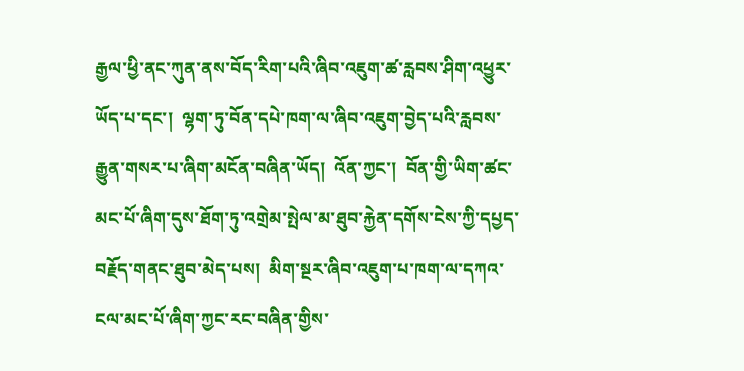རྒྱལ་ཕྱི་ནང་ཀུན་ནས་བོད་རིག་པའི་ཞིབ་འཇུག་ཚ་རླབས་ཤིག་འཕྱུར་ཡོད་པ་དང་།  ལྷག་ཏུ་བོན་དཔེ་ཁག་ལ་ཞིབ་འཇུག་བྱེད་པའི་རླབས་རྒྱུན་གསར་པ་ཞིག་མངོན་བཞིན་ཡོད།  འོན་ཀྱང་།  བོན་གྱི་ཡིག་ཚང་མང་པོ་ཞིག་དུས་ཐོག་ཏུ་འགྲེམ་སྤེལ་མ་ཐུབ་རྐྱེན་དགོས་ངེས་ཀྱི་དཔྱད་བརྗོད་གནང་ཐུབ་མེད་པས།  མིག་སྔར་ཞིབ་འཇུག་པ་ཁག་ལ་དཀའ་ངལ་མང་པོ་ཞིག་ཀྱང་རང་བཞིན་གྱིས་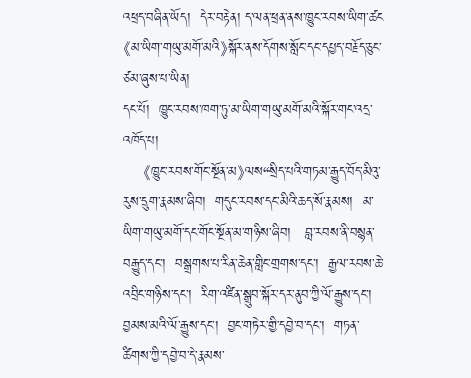འཕྲད་བཞིན་ཡོད།  དེར་བརྟེན། ད་ལན་ཕྲན་ནས་ཁྱུང་རབས་ཡིག་ཚང《མ་ཡིག་གཡུ་མགོ་མའི》སྐོར་ནས་དོགས་སློང་དང་དཔྱད་བརྗོད་ཅུང་ཙམ་ཞུས་པ་ཡིན།
དང་པོ།  ཁྱུང་རབས་ཁག་ཏུ་མ་ཡིག་གཡུ་མགོ་མའི་སྐོར་གང་འདྲ་འཁོད་པ།
    《ཁྱུང་རབས་གོང་སྔོན་མ》ལས“སྲིད་པའི་གཏམ་རྒྱུད་བོད་མིའུ་རུས་དྲུག་རྣམས་ཞིབ།  གདུང་རབས་དང་མིའི་ཆད་སོ་རྣམས།  མ་ཡིག་གཡུ་མགོ་དང་གོང་སྔོན་མ་གཉིས་ཞིབ།   བླ་རབས་ནི་བསྙན་བརྒྱུད་དང་།  བསྒྲགས་པ་རིན་ཆེན་གླིང་གྲགས་དང་།  རྒྱལ་རབས་ཆེ་འབྲིང་གཉིས་དང་།  རིག་འཛིན་སྒྲུབ་སྐོར་དར་ནུབ་ཀྱི་ལོ་རྒྱུས་དང་།  བྱམས་མའི་ལོ་རྒྱུས་དང་།  བྱང་གཏེར་གྱི་དབྱེ་བ་དང་།  གཏན་ཚིགས་ཀྱི་དབྱེ་བ་དེ་རྣམས་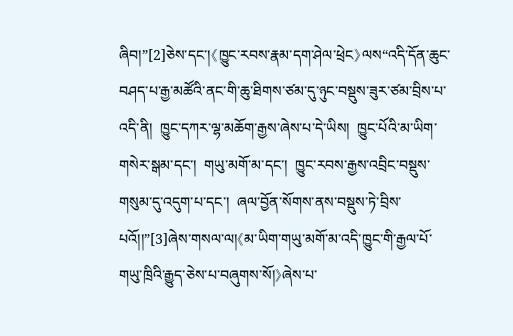ཞིབ།”[2]ཅེས་དང་།《ཁྱུང་རབས་རྣམ་དག་ཤེལ་ཕྲེང》ལས“འདི་དོན་ཆུང་བཤད་པ་རྒྱ་མཚོའི་ནང་གི་ཆུ་ཐིགས་ཙམ་དུ་ཉུང་བསྡུས་ཟུར་ཙམ་བྲིས་པ་འདི་ནི།  ཁྱུང་དཀར་ལྷ་མཆོག་རྒྱས་ཞེས་པ་དེ་ཡིས།  ཁྱུང་པོའི་མ་ཡིག་གསེར་སྒམ་དང་།  གཡུ་མགོ་མ་དང་།  ཁྱུང་རབས་རྒྱས་འབྲིང་བསྡུས་གསུམ་དུ་འདུག་པ་དང་།  ཞལ་བྱོན་སོགས་ནས་བསྡུས་ཏེ་བྲིས་པའོ།།”[3]ཞེས་གསལ་ལ།《མ་ཡིག་གཡུ་མགོ་མ་འདི་ཁྱུང་གི་རྒྱལ་པོ་གཡུ་ཁྲིའི་རྒྱུད་ཅེས་པ་བཞུགས་སོ།》ཞེས་པ་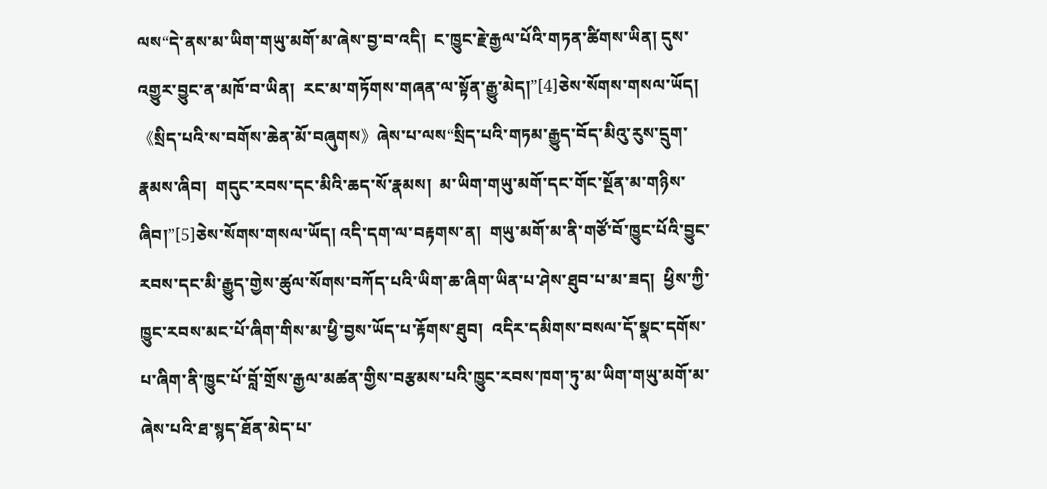ལས“དེ་ནས་མ་ཡིག་གཡུ་མགོ་མ་ཞེས་བྱ་བ་འདི།  ང་ཁྱུང་རྗེ་རྒྱལ་པོའི་གཏན་ཚིགས་ཡིན། དུས་འགྱུར་བྱུང་ན་མཁོ་བ་ཡིན།  རང་མ་གཏོགས་གཞན་ལ་སྟོན་རྒྱུ་མེད།”[4]ཅེས་སོགས་གསལ་ཡོད།《སྲིད་པའི་ས་བགོས་ཆེན་མོ་བཞུགས》ཞེས་པ་ལས“སྲིད་པའི་གཏམ་རྒྱུད་བོད་མིའུ་རུས་དྲུག་རྣམས་ཞིབ།  གདུང་རབས་དང་མིའི་ཆད་སོ་རྣམས།  མ་ཡིག་གཡུ་མགོ་དང་གོང་སྔོན་མ་གཉིས་ཞིབ།”[5]ཅེས་སོགས་གསལ་ཡོད། འདི་དག་ལ་བརྟགས་ན།  གཡུ་མགོ་མ་ནི་གཙོ་བོ་ཁྱུང་པོའི་བྱུང་རབས་དང་མི་རྒྱུད་གྱེས་ཚུལ་སོགས་བཀོད་པའི་ཡིག་ཆ་ཞིག་ཡིན་པ་ཤེས་ཐུབ་པ་མ་ཟད།  ཕྱིས་ཀྱི་ཁྱུང་རབས་མང་པོ་ཞིག་གིས་མ་ཕྱི་བྱས་ཡོད་པ་རྟོགས་ཐུབ།  འདིར་དམིགས་བསལ་དོ་སྣང་དགོས་པ་ཞིག་ནི་ཁྱུང་པོ་བློ་གྲོས་རྒྱལ་མཚན་གྱིས་བརྩམས་པའི་ཁྱུང་རབས་ཁག་ཏུ་མ་ཡིག་གཡུ་མགོ་མ་ཞེས་པའི་ཐ་སྙད་ཐོན་མེད་པ་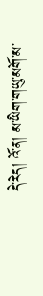དེ་རེད། འོ་ན། མ་ཡིག་གཡུ་མགོ་མ་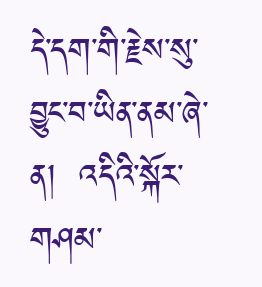དེ་དག་གི་རྗེས་སུ་བྱུང་བ་ཡིན་ནམ་ཞེ་ན།  འདིའི་སྐོར་གཤམ་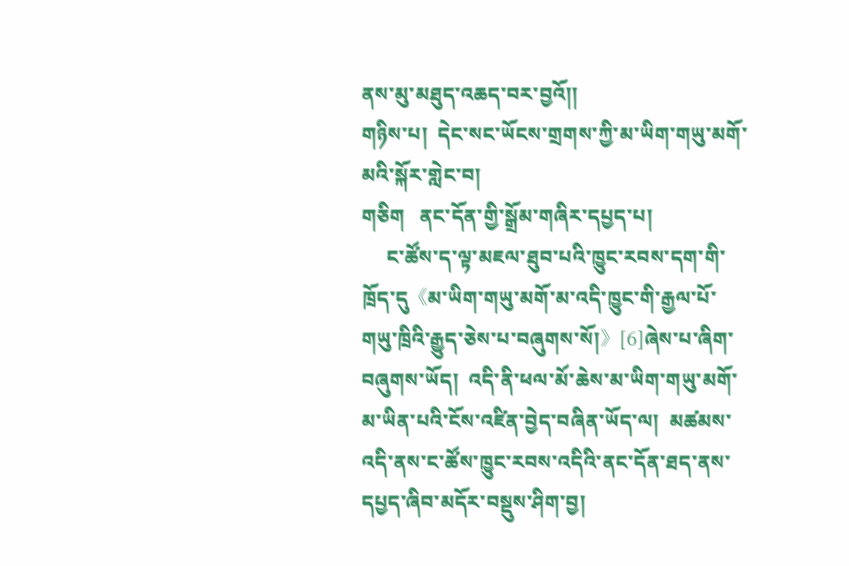ནས་མུ་མཐུད་འཆད་བར་བྱའོ།།
གཉིས་པ།  དེང་སང་ཡོངས་གྲགས་ཀྱི་མ་ཡིག་གཡུ་མགོ་མའི་སྐོར་གླེང་བ།
གཅིག   ནང་དོན་གྱི་སྒྲོམ་གཞིར་དཔྱད་པ།
     ང་ཚོས་ད་ལྟ་མཇལ་ཐུབ་པའི་ཁྱུང་རབས་དག་གི་ཁྲོད་དུ《མ་ཡིག་གཡུ་མགོ་མ་འདི་ཁྱུང་གི་རྒྱལ་པོ་གཡུ་ཁྲིའི་རྒྱུད་ཅེས་པ་བཞུགས་སོ།》[6]ཞེས་པ་ཞིག་བཞུགས་ཡོད།  འདི་ནི་ཕལ་མོ་ཆེས་མ་ཡིག་གཡུ་མགོ་མ་ཡིན་པའི་ངོས་འཛིན་བྱེད་བཞིན་ཡོད་ལ།  མཚམས་འདི་ནས་ང་ཚོས་ཁྱུང་རབས་འདིའི་ནང་དོན་ཐད་ནས་དཔྱད་ཞིབ་མདོར་བསྡུས་ཤིག་བྱ།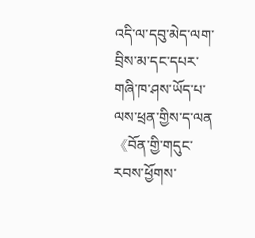འདི་ལ་དབུ་མེད་ལག་བྲིས་མ་དང་དཔར་གཞི་ཁ་ཤས་ཡོད་པ་ལས་ཕྲན་གྱིས་ད་ལན《བོན་གྱི་གདུང་རབས་ཕྱོགས་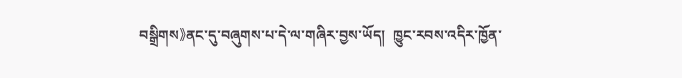བསྒྲིགས》ནང་དུ་བཞུགས་པ་དེ་ལ་གཞིར་བྱས་ཡོད།  ཁྱུང་རབས་འདིར་ཁྱོན་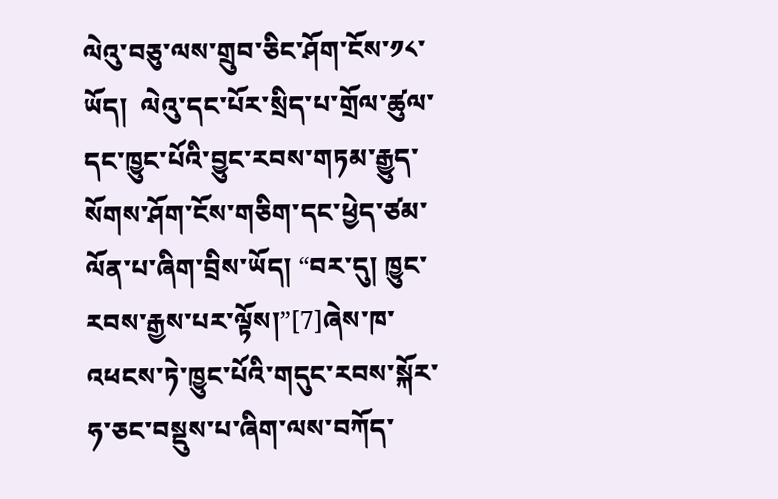ལེའུ་བཅུ་ལས་གྲུབ་ཅིང་ཤོག་ངོས་༡༨་ཡོད།  ལེའུ་དང་པོར་སྲིད་པ་གྲོལ་ཚུལ་དང་ཁྱུང་པོའི་བྱུང་རབས་གཏམ་རྒྱུད་སོགས་ཤོག་ངོས་གཅིག་དང་ཕྱེད་ཙམ་ལོན་པ་ཞིག་བྲིས་ཡོད། “བར་དུ། ཁྱུང་རབས་རྒྱས་པར་ལྟོས།”[7]ཞེས་ཁ་འཕངས་ཏེ་ཁྱུང་པོའི་གདུང་རབས་སྐོར་ཧ་ཅང་བསྡུས་པ་ཞིག་ལས་བཀོད་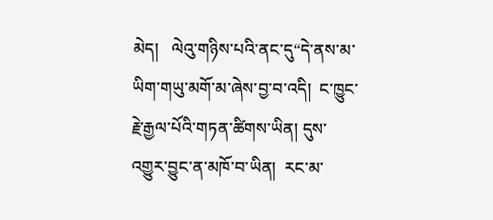མེད།   ལེའུ་གཉིས་པའི་ནང་དུ“དེ་ནས་མ་ཡིག་གཡུ་མགོ་མ་ཞེས་བྱ་བ་འདི།  ང་ཁྱུང་རྗེ་རྒྱལ་པོའི་གཏན་ཚིགས་ཡིན། དུས་འགྱུར་བྱུང་ན་མཁོ་བ་ཡིན།  རང་མ་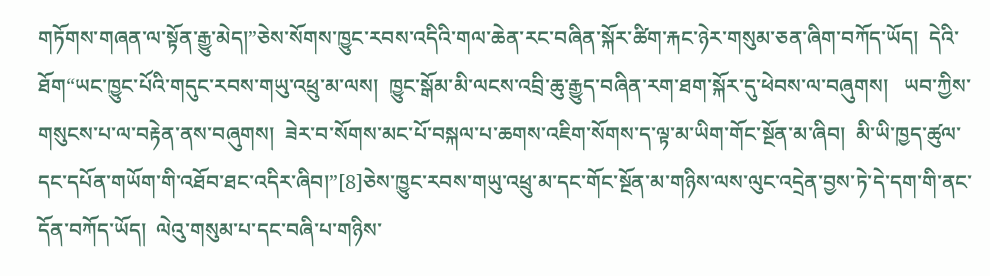གཏོགས་གཞན་ལ་སྟོན་རྒྱུ་མེད།”ཅེས་སོགས་ཁྱུང་རབས་འདིའི་གལ་ཆེན་རང་བཞིན་སྐོར་ཚིག་རྐང་ཉེར་གསུམ་ཅན་ཞིག་བཀོད་ཡོད།  དེའི་ཐོག“ཡང་ཁྱུང་པོའི་གདུང་རབས་གཡུ་འཕྲུ་མ་ལས།  ཁྱུང་སྒོམ་མི་ལངས་འབྲི་ཆུ་རྒྱུད་བཞིན་རག་ཐག་སྐོར་དུ་ཕེབས་ལ་བཞུགས།   ཡབ་ཀྱིས་གསུངས་པ་ལ་བརྟེན་ནས་བཞུགས།  ཟེར་བ་སོགས་མང་པོ་བསྐལ་པ་ཆགས་འཇིག་སོགས་ད་ལྟ་མ་ཡིག་གོང་སྔོན་མ་ཞིབ།  མི་ཡི་ཁྱད་ཚུལ་དང་དཔོན་གཡོག་གི་འཐོབ་ཐང་འདིར་ཞིབ།”[8]ཅེས་ཁྱུང་རབས་གཡུ་འཕྲུ་མ་དང་གོང་སྔོན་མ་གཉིས་ལས་ལུང་འདྲེན་བྱས་ཏེ་དེ་དག་གི་ནང་དོན་བཀོད་ཡོད།  ལེའུ་གསུམ་པ་དང་བཞི་པ་གཉིས་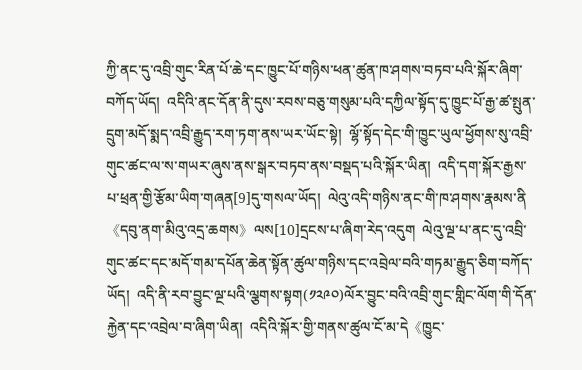ཀྱི་ནང་དུ་འབྲི་གུང་རིན་པོ་ཆེ་དང་ཁྱུང་པོ་གཉིས་ཕན་ཚུན་ཁ་ཤགས་བཏབ་པའི་སྐོར་ཞིག་བཀོད་ཡོད།  འདིའི་ནང་དོན་ནི་དུས་རབས་བཅུ་གསུམ་པའི་དཀྱིལ་སྟོད་དུ་ཁྱུང་པོ་རྒྱ་ཚ་སྤུན་དྲུག་མདོ་སྨད་འབྲི་རྒྱུད་རག་ཏག་ནས་ཡར་ཡོང་སྟེ།  ལྷོ་སྟོད་དེང་གི་ཁྱུང་ཡུལ་ཕྱོགས་སུ་འབྲི་གུང་ཚང་ལ་ས་གཡར་ཞུས་ནས་སྒར་བཏབ་ནས་བསྡད་པའི་སྐོར་ཡིན།  འདི་དག་སྐོར་རྒྱས་པ་ཕྲན་གྱི་རྩོམ་ཡིག་གཞན[9]དུ་གསལ་ཡོད།  ལེའུ་འདི་གཉིས་ནང་གི་ཁ་ཤགས་རྣམས་ནི《དབུ་ནག་མིའུ་འདྲ་ཆགས》ལས[10]དྲངས་པ་ཞིག་རེད་འདུག  ལེའུ་ལྔ་པ་ནང་དུ་འབྲི་གུང་ཚང་དང་མདོ་གམ་དཔོན་ཆེན་སྟོན་ཚུལ་གཉིས་དང་འབྲེལ་བའི་གཏམ་རྒྱུད་ཅིག་བཀོད་ཡོད།  འདི་ནི་རབ་བྱུང་ལྔ་པའི་ལྕགས་སྟག(༡༢༩༠)ལོར་བྱུང་བའི་འབྲི་གུང་གླིང་ལོག་གི་དོན་རྐྱེན་དང་འབྲེལ་བ་ཞིག་ཡིན།  འདིའི་སྐོར་གྱི་གནས་ཚུལ་ངོ་མ་དེ《ཁྱུང་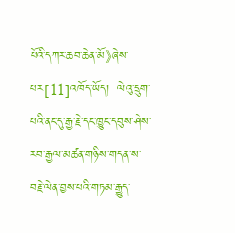པོའི་དཀར་ཆབ་ཆེན་མོ》ཞེས་པར[11]འཁོད་ཡོད།  ལེའུ་དྲུག་པའི་ནང་དུ་རྒྱ་རྗེ་དང་ཁྱུང་དབུས་ཤེས་རབ་རྒྱལ་མཚན་གཉིས་གདན་ས་བརྗེ་ལེན་བྱས་པའི་གཏམ་རྒྱུད་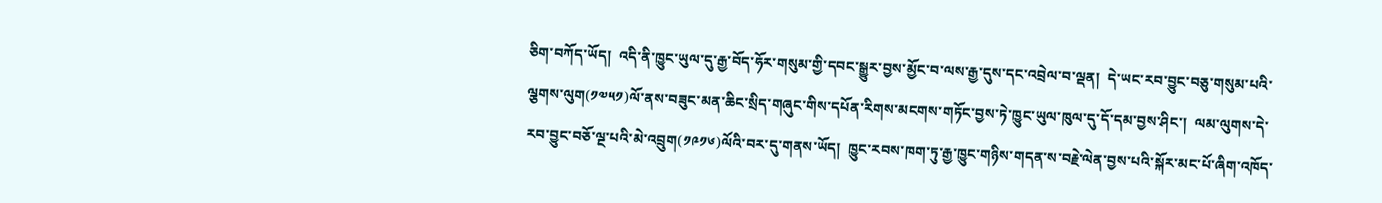ཅིག་བཀོད་ཡོད།  འདི་ནི་ཁྱུང་ཡུལ་དུ་རྒྱ་བོད་ཧོར་གསུམ་གྱི་དབང་སྒྱུར་བྱས་མྱོང་བ་ལས་རྒྱ་དུས་དང་འབྲེལ་བ་ལྡན།  དེ་ཡང་རབ་བྱུང་བཅུ་གསུམ་པའི་ལྕགས་ལུག(༡༧༥༡)ལོ་ནས་བཟུང་མན་ཆིང་སྲིད་གཞུང་གིས་དཔོན་རིགས་མངགས་གཏོང་བྱས་ཏེ་ཁྱུང་ཡུལ་ཁུལ་དུ་དོ་དམ་བྱས་ཤིང་།  ལམ་ལུགས་དེ་རབ་བྱུང་བཅོ་ལྔ་པའི་མེ་འབྲུག(༡༩༡༦)ལོའི་བར་དུ་གནས་ཡོད།  ཁྱུང་རབས་ཁག་ཏུ་རྒྱ་ཁྱུང་གཉིས་གདན་ས་བརྗེ་ལེན་བྱས་པའི་སྐོར་མང་པོ་ཞིག་འཁོད་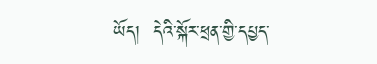ཡོད།  དེའི་སྐོར་ཕྲན་གྱི་དཔྱད་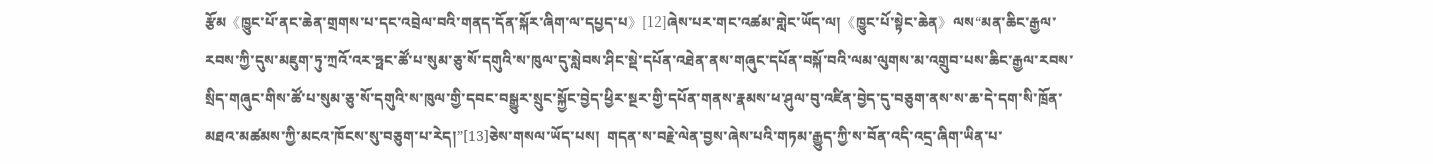རྩོམ《ཁྱུང་པོ་ནང་ཆེན་གྲགས་པ་དང་འབྲེལ་བའི་གནད་དོན་སྐོར་ཞིག་ལ་དཔྱད་པ》[12]ཞེས་པར་གང་འཚམ་གླེང་ཡོད་ལ།《ཁྱུང་པོ་སྟེང་ཆེན》ལས“མན་ཆིང་རྒྱལ་རབས་ཀྱི་དུས་མཇུག་ཏུ་ཀྲའོ་འར་ཧྥང་ཚོ་པ་སུམ་ཅུ་སོ་དགུའི་ས་ཁུལ་དུ་སླེབས་ཤིང་སྡེ་དཔོན་འཐེན་ནས་གཞུང་དཔོན་བསྐོ་བའི་ལམ་ལུགས་མ་འགྲུབ་པས་ཆིང་རྒྱལ་རབས་སྲིད་གཞུང་གིས་ཚོ་པ་སུམ་ཅུ་སོ་དགུའི་ས་ཁུལ་གྱི་དབང་བསྒྱུར་སྲུང་སྐྱོང་བྱེད་ཕྱིར་སྔར་གྱི་དཔོན་གནས་རྣམས་ཕ་ཤུལ་བུ་འཛིན་བྱེད་དུ་བཅུག་ནས་ས་ཆ་དེ་དག་སི་ཁྲོན་མཐའ་མཚམས་ཀྱི་མངའ་ཁོངས་སུ་བཅུག་པ་རེད།”[13]ཅེས་གསལ་ཡོད་པས།  གདན་ས་བརྗེ་ལེན་བྱས་ཞེས་པའི་གཏམ་རྒྱུད་ཀྱི་ས་བོན་འདི་འདྲ་ཞིག་ཡིན་པ་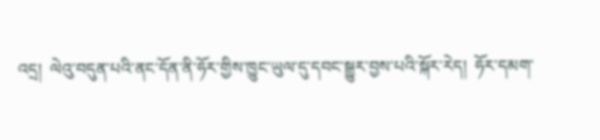འདྲ།  ལེའུ་བདུན་པའི་ནང་དོན་ནི་ཧོར་གྱིས་ཁྱུང་ཡུལ་དུ་དབང་སྒྱུར་བྱས་པའི་སྐོར་རེད།  ཧོར་དམག་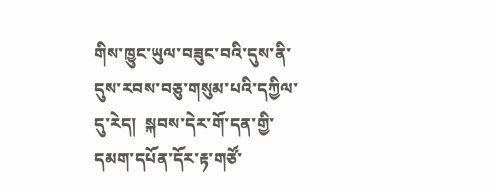གིས་ཁྱུང་ཡུལ་བཟུང་བའི་དུས་ནི་དུས་རབས་བཅུ་གསུམ་པའི་དཀྱིལ་དུ་རེད།  སྐབས་དེར་གོ་དན་གྱི་དམག་དཔོན་དོར་རྟ་གཙོ་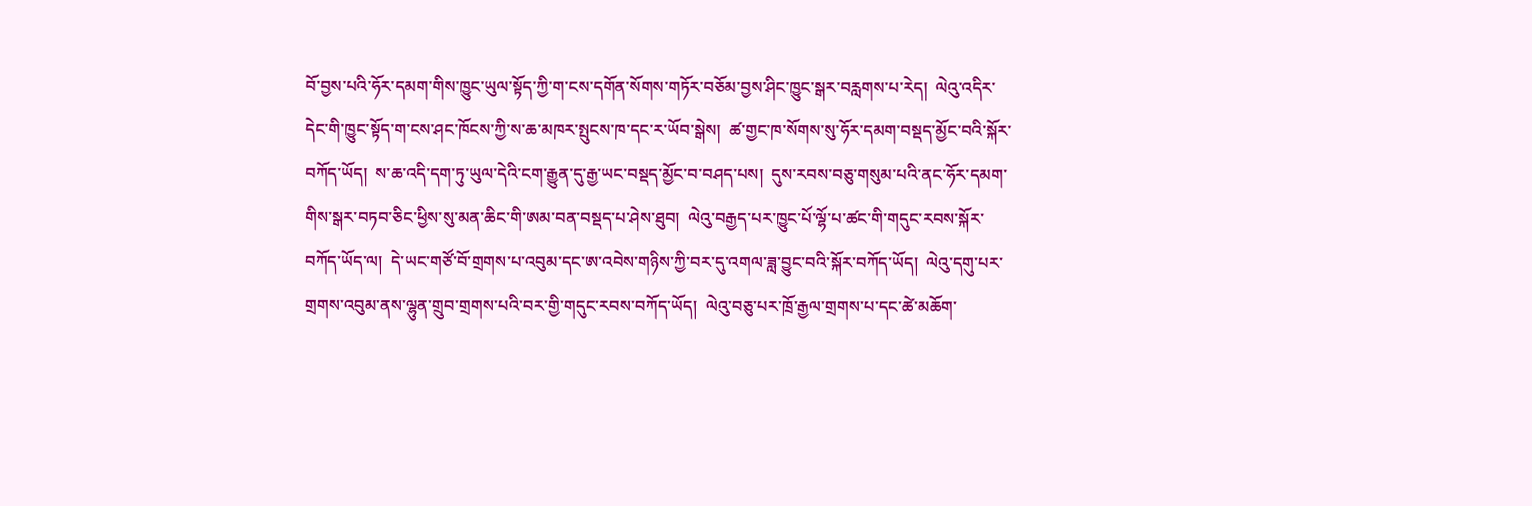བོ་བྱས་པའི་ཧོར་དམག་གིས་ཁྱུང་ཡུལ་སྟོད་ཀྱི་ག་ངས་དགོན་སོགས་གཏོར་བཅོམ་བྱས་ཤིང་ཁྱུང་སྒར་བརླགས་པ་རེད།  ལེའུ་འདིར་དེང་གི་ཁྱུང་སྟོད་ག་ངས་ཤང་ཁོངས་ཀྱི་ས་ཆ་མཁར་སྤུངས་ཁ་དང་ར་ཡོབ་སྒེས།  ཚ་གྱང་ཁ་སོགས་སུ་ཧོར་དམག་བསྡད་མྱོང་བའི་སྐོར་བཀོད་ཡོད།  ས་ཆ་འདི་དག་ཏུ་ཡུལ་དེའི་ངག་རྒྱུན་དུ་རྒྱ་ཡང་བསྡད་མྱོང་བ་བཤད་པས།  དུས་རབས་བཅུ་གསུམ་པའི་ནང་ཧོར་དམག་གིས་སྒར་བཏབ་ཅིང་ཕྱིས་སུ་མན་ཆིང་གི་ཨམ་བན་བསྡད་པ་ཤེས་ཐུབ།  ལེའུ་བརྒྱད་པར་ཁྱུང་པོ་ལྷོ་པ་ཚང་གི་གདུང་རབས་སྐོར་བཀོད་ཡོད་ལ།  དེ་ཡང་གཙོ་བོ་གྲགས་པ་འབུམ་དང་ཨ་འབེས་གཉིས་ཀྱི་བར་དུ་འགལ་ཟླ་བྱུང་བའི་སྐོར་བཀོད་ཡོད།  ལེའུ་དགུ་པར་གྲགས་འབུམ་ནས་ལྷུན་གྲུབ་གྲགས་པའི་བར་གྱི་གདུང་རབས་བཀོད་ཡོད།  ལེའུ་བཅུ་པར་ཁྲོ་རྒྱལ་གྲགས་པ་དང་ཚེ་མཆོག་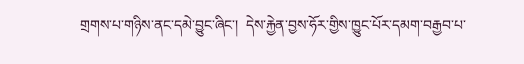གྲགས་པ་གཉིས་ནང་དམེ་བྱུང་ཞིང་།  དེས་རྐྱེན་བྱས་ཧོར་གྱིས་ཁྱུང་པོར་དམག་བརྒྱབ་པ་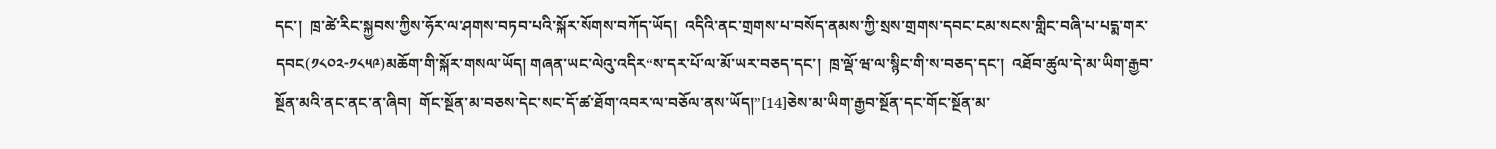དང་།  ཁྲ་ཚེ་རིང་སྐྱབས་ཀྱིས་ཧོར་ལ་ཤགས་བཏབ་པའི་སྐོར་སོགས་བཀོད་ཡོད།  འདིའི་ནང་གྲགས་པ་བསོད་ནམས་ཀྱི་སྲས་གྲགས་དབང་ངམ་སངས་གླིང་བཞི་པ་པདྨ་གར་དབང(༡༨༠༢-༡༨༥༩)མཆོག་གི་སྐོར་གསལ་ཡོད། གཞན་ཡང་ལེའུ་འདིར“ས་དར་པོ་ལ་མོ་ཡར་བཅད་དང་།  ཁྲ་ལྡོ་ཝ་ལ་སྙིང་གི་ས་བཅད་དང་།  འཐོབ་ཚུལ་དེ་མ་ཡིག་རྒྱབ་སྔོན་མའི་ནང་ནང་ན་ཞིབ།  གོང་སྔོན་མ་བཅས་དེང་སང་དོ་ཚ་ཐོག་འབར་ལ་བཅོལ་ནས་ཡོད།”[14]ཅེས་མ་ཡིག་རྒྱབ་སྔོན་དང་གོང་སྔོན་མ་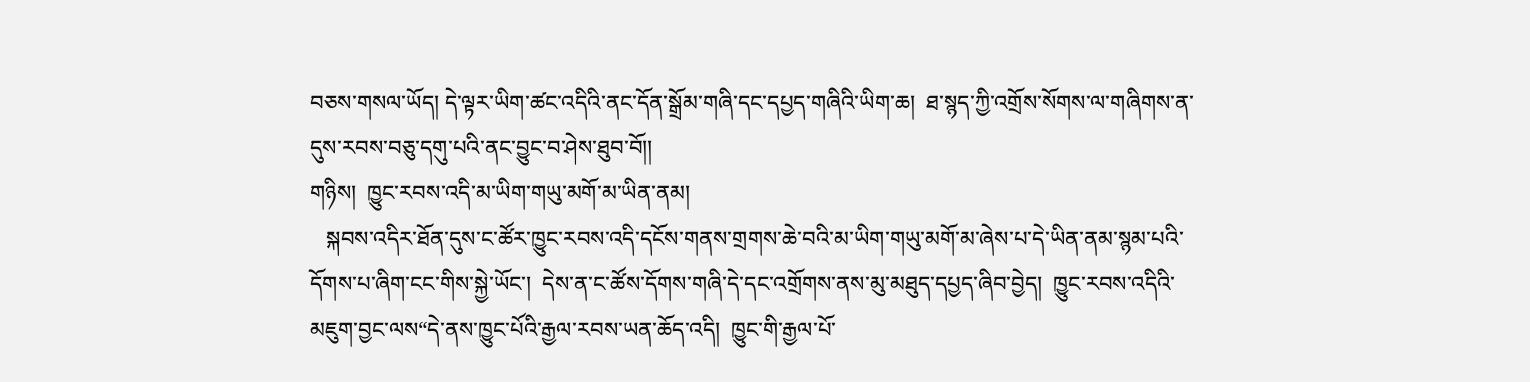བཅས་གསལ་ཡོད། དེ་ལྟར་ཡིག་ཚང་འདིའི་ནང་དོན་སྒྲོམ་གཞི་དང་དཔྱད་གཞིའི་ཡིག་ཆ།  ཐ་སྙད་ཀྱི་འགྲོས་སོགས་ལ་གཞིགས་ན་དུས་རབས་བཅུ་དགུ་པའི་ནང་བྱུང་བ་ཤེས་ཐུབ་བོ།།
གཉིས།  ཁྱུང་རབས་འདི་མ་ཡིག་གཡུ་མགོ་མ་ཡིན་ནམ།
   སྐབས་འདིར་ཐོན་དུས་ང་ཚོར་ཁྱུང་རབས་འདི་དངོས་གནས་གྲགས་ཆེ་བའི་མ་ཡིག་གཡུ་མགོ་མ་ཞེས་པ་དེ་ཡིན་ནམ་སྙམ་པའི་དོགས་པ་ཞིག་ངང་གིས་སྐྱེ་ཡོང་།  དེས་ན་ང་ཚོས་དོགས་གཞི་དེ་དང་འགྲོགས་ནས་མུ་མཐུད་དཔྱད་ཞིབ་བྱེད།  ཁྱུང་རབས་འདིའི་མཇུག་བྱང་ལས“དེ་ནས་ཁྱུང་པོའི་རྒྱལ་རབས་ཡན་ཆོད་འདི།  ཁྱུང་གི་རྒྱལ་པོ་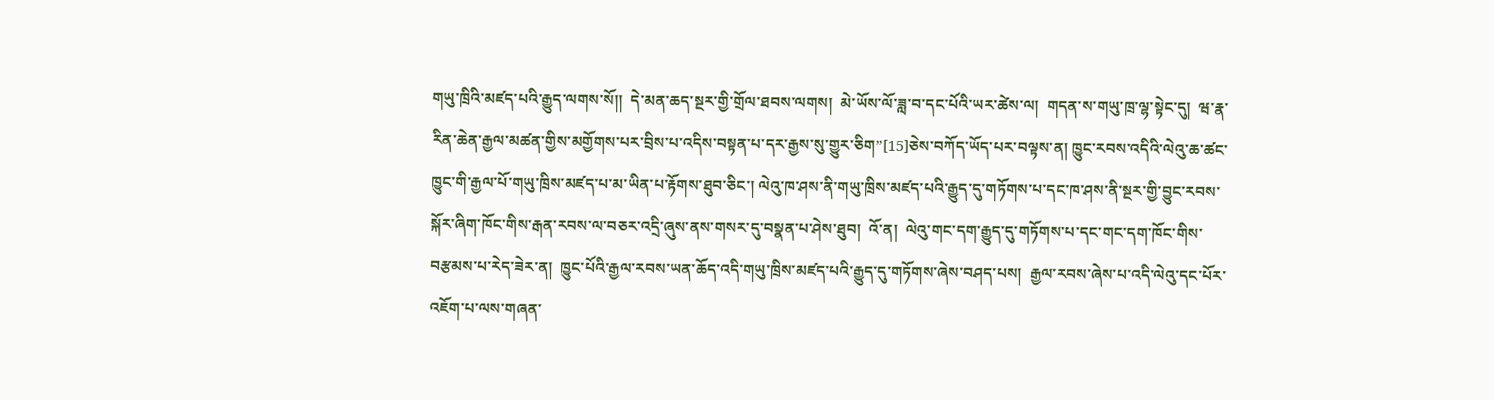གཡུ་ཁྲིའི་མཛད་པའི་རྒྱུད་ལགས་སོ།།  དེ་མན་ཆད་སྔར་གྱི་གྲོལ་ཐབས་ལགས།  མེ་ཡོས་ལོ་ཟླ་བ་དང་པོའི་ཡར་ཚེས་ལ།  གདན་ས་གཡུ་ཁྲ་ལྷ་སྟེང་དུ།  ཝ་རྣ་རིན་ཆེན་རྒྱལ་མཚན་གྱིས་མགྱོགས་པར་བྲིས་པ་འདིས་བསྟན་པ་དར་རྒྱས་སུ་གྱུར་ཅིག”[15]ཅེས་བཀོད་ཡོད་པར་བལྟས་ན། ཁྱུང་རབས་འདིའི་ལེའུ་ཆ་ཚང་ཁྱུང་གི་རྒྱལ་པོ་གཡུ་ཁྲིས་མཛད་པ་མ་ཡིན་པ་རྟོགས་ཐུབ་ཅིང་། ལེའུ་ཁ་ཤས་ནི་གཡུ་ཁྲིས་མཛད་པའི་རྒྱུད་དུ་གཏོགས་པ་དང་ཁ་ཤས་ནི་སྔར་གྱི་བྱུང་རབས་སྐོར་ཞིག་ཁོང་གིས་རྒན་རབས་ལ་བཅར་འདྲི་ཞུས་ནས་གསར་དུ་བསྣན་པ་ཤེས་ཐུབ།  འོ་ན།  ལེའུ་གང་དག་རྒྱུད་དུ་གཏོགས་པ་དང་གང་དག་ཁོང་གིས་བརྩམས་པ་རེད་ཟེར་ན།  ཁྱུང་པོའི་རྒྱལ་རབས་ཡན་ཆོད་འདི་གཡུ་ཁྲིས་མཛད་པའི་རྒྱུད་དུ་གཏོགས་ཞེས་བཤད་པས།  རྒྱལ་རབས་ཞེས་པ་འདི་ལེའུ་དང་པོར་འཇོག་པ་ལས་གཞན་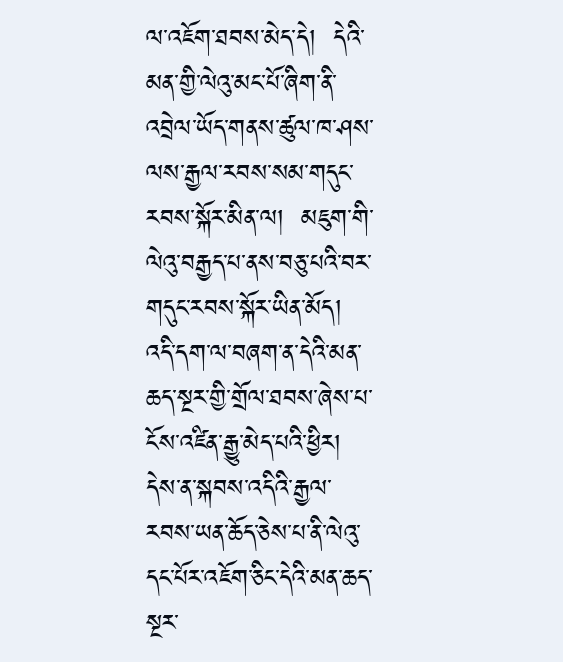ལ་འཇོག་ཐབས་མེད་དེ།  དེའི་མན་གྱི་ལེའུ་མང་པོ་ཞིག་ནི་འབྲེལ་ཡོད་གནས་ཚུལ་ཁ་ཤས་ལས་རྒྱལ་རབས་སམ་གདུང་རབས་སྐོར་མིན་ལ།  མཇུག་གི་ལེའུ་བརྒྱད་པ་ནས་བཅུ་པའི་བར་གདུང་རབས་སྐོར་ཡིན་མོད།  འདི་དག་ལ་བཞག་ན་དེའི་མན་ཆད་སྔར་གྱི་གྲོལ་ཐབས་ཞེས་པ་ངོས་འཛིན་རྒྱུ་མེད་པའི་ཕྱིར།  དེས་ན་སྐབས་འདིའི་རྒྱལ་རབས་ཡན་ཆོད་ཅེས་པ་ནི་ལེའུ་དང་པོར་འཇོག་ཅིང་དེའི་མན་ཆད་སྔར་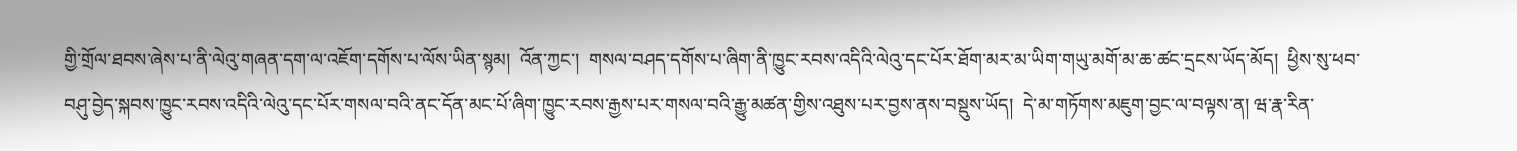གྱི་གྲོལ་ཐབས་ཞེས་པ་ནི་ལེའུ་གཞན་དག་ལ་འཇོག་དགོས་པ་ལོས་ཡིན་སྙམ།  འོན་ཀྱང་།  གསལ་བཤད་དགོས་པ་ཞིག་ནི་ཁྱུང་རབས་འདིའི་ལེའུ་དང་པོར་ཐོག་མར་མ་ཡིག་གཡུ་མགོ་མ་ཆ་ཚང་དྲངས་ཡོད་མོད།  ཕྱིས་སུ་ཕབ་བཤུ་བྱེད་སྐབས་ཁྱུང་རབས་འདིའི་ལེའུ་དང་པོར་གསལ་བའི་ནང་དོན་མང་པོ་ཞིག་ཁྱུང་རབས་རྒྱས་པར་གསལ་བའི་རྒྱུ་མཚན་གྱིས་འཐུས་པར་བྱས་ནས་བསྡུས་ཡོད།  དེ་མ་གཏོགས་མཇུག་བྱང་ལ་བལྟས་ན། ཝ་རྣ་རིན་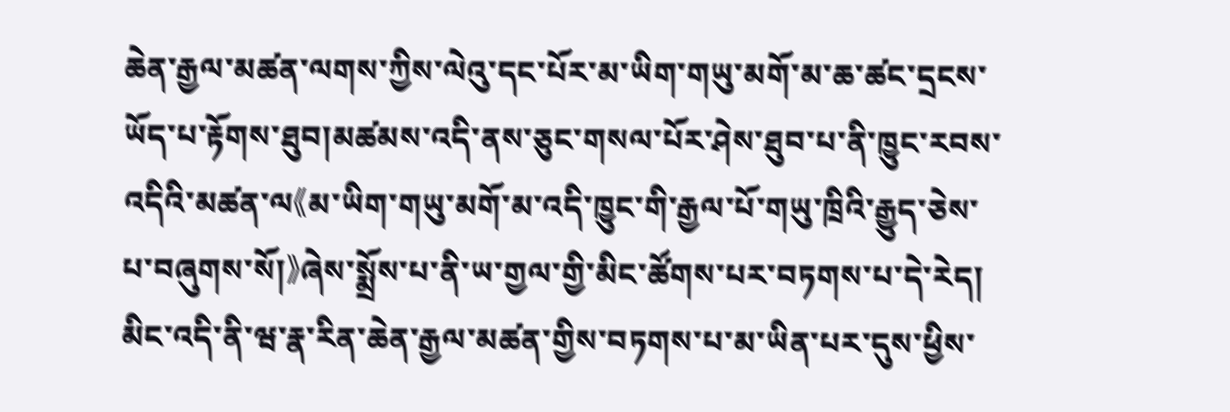ཆེན་རྒྱལ་མཚན་ལགས་ཀྱིས་ལེའུ་དང་པོར་མ་ཡིག་གཡུ་མགོ་མ་ཆ་ཚང་དྲངས་ཡོད་པ་རྟོགས་ཐུབ།མཚམས་འདི་ནས་ཅུང་གསལ་པོར་ཤེས་ཐུབ་པ་ནི་ཁྱུང་རབས་འདིའི་མཚན་ལ《མ་ཡིག་གཡུ་མགོ་མ་འདི་ཁྱུང་གི་རྒྱལ་པོ་གཡུ་ཁྲིའི་རྒྱུད་ཅེས་པ་བཞུགས་སོ།》ཞེས་སྨྲོས་པ་ནི་ཡ་གྱལ་གྱི་མིང་ཚོགས་པར་བཏགས་པ་དེ་རེད།  མིང་འདི་ནི་ཝ་རྣ་རིན་ཆེན་རྒྱལ་མཚན་གྱིས་བཏགས་པ་མ་ཡིན་པར་དུས་ཕྱིས་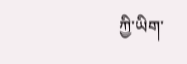ཀྱི་ཡིག་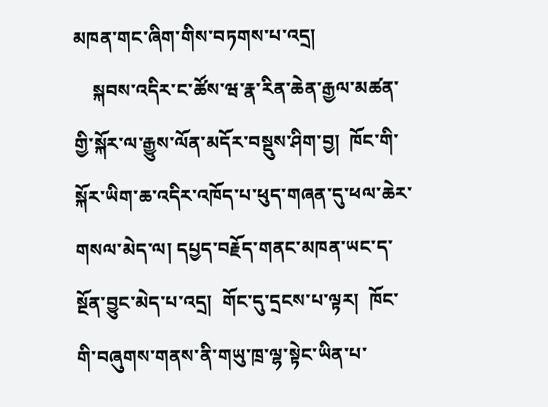མཁན་གང་ཞིག་གིས་བཏགས་པ་འདྲ།
    སྐབས་འདིར་ང་ཚོས་ཝ་རྣ་རིན་ཆེན་རྒྱལ་མཚན་གྱི་སྐོར་ལ་རྒྱུས་ལོན་མདོར་བསྡུས་ཤིག་བྱ།  ཁོང་གི་སྐོར་ཡིག་ཆ་འདིར་འཁོད་པ་ཕུད་གཞན་དུ་ཕལ་ཆེར་གསལ་མེད་ལ། དཔྱད་བརྗོད་གནང་མཁན་ཡང་ད་སྔོན་བྱུང་མེད་པ་འདྲ།  གོང་དུ་དྲངས་པ་ལྟར།  ཁོང་གི་བཞུགས་གནས་ནི་གཡུ་ཁྲ་ལྷ་སྟེང་ཡིན་པ་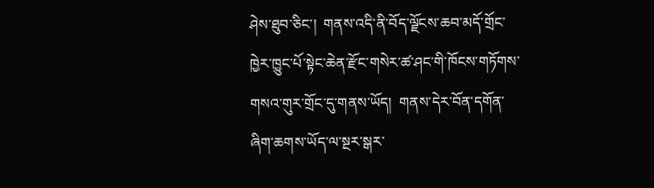ཤེས་ཐུབ་ཅིང་།  གནས་འདི་ནི་བོད་ལྗོངས་ཆབ་མདོ་གྲོང་ཁྱེར་ཁྱུང་པོ་སྟེང་ཆེན་རྫོང་གསེར་ཚ་ཤང་གི་ཁོངས་གཏོགས་གསའ་གུར་གྲོང་དུ་གནས་ཡོད།  གནས་དེར་བོན་དགོན་ཞིག་ཆགས་ཡོད་ལ་སྔར་སྒར་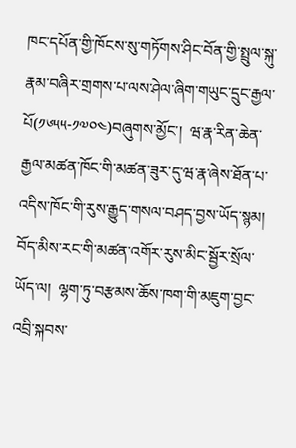ཁང་དཔོན་གྱི་ཁོངས་སུ་གཏོགས་ཤིང་བོན་གྱི་སྤྲུལ་སྐུ་རྣམ་བཞིར་གྲགས་པ་ལས་ཤེལ་ཞིག་གཡུང་དྲུང་རྒྱལ་པོ(༡༦༥༥-༡༧༠༤)བཞུགས་མྱོང་།  ཝ་རྣ་རིན་ཆེན་རྒྱལ་མཚན་ཁོང་གི་མཚན་ཟུར་དུ་ཝ་རྣ་ཞེས་ཐོན་པ་འདིས་ཁོང་གི་རུས་རྒྱུད་གསལ་བཤད་བྱས་ཡོད་སྙམ།  བོད་མིས་རང་གི་མཚན་འགོར་རུས་མིང་སྦྱོར་སྲོལ་ཡོད་ལ།  ལྷག་ཏུ་བརྩམས་ཆོས་ཁག་གི་མཇུག་བྱང་འབྲི་སྐབས་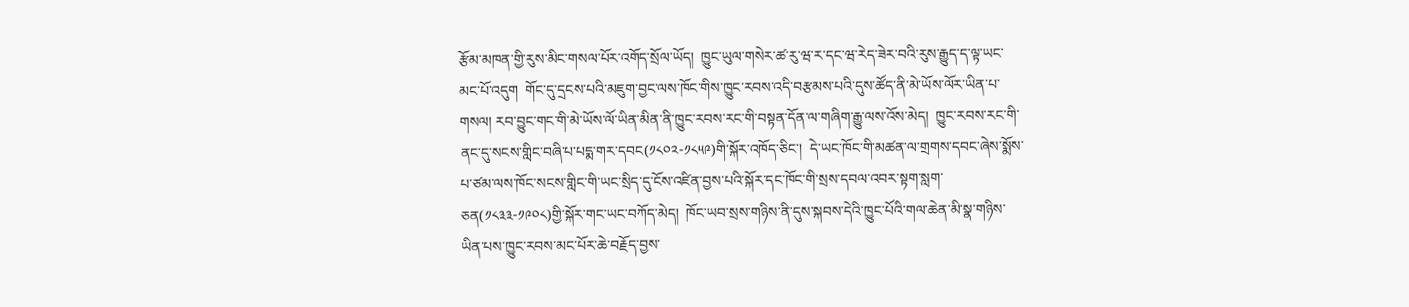རྩོམ་མཁན་གྱི་རུས་མིང་གསལ་པོར་འགོད་སྲོལ་ཡོད།  ཁྱུང་ཡུལ་གསེར་ཚ་རུ་ཝ་ར་དང་ཝ་རེད་ཟེར་བའི་རུས་རྒྱུད་ད་ལྟ་ཡང་མང་པོ་འདུག  གོང་དུ་དྲངས་པའི་མཇུག་བྱང་ལས་ཁོང་གིས་ཁྱུང་རབས་འདི་བརྩམས་པའི་དུས་ཚོད་ནི་མེ་ཡོས་ལོར་ཡིན་པ་གསལ། རབ་བྱུང་གང་གི་མེ་ཡོས་ལོ་ཡིན་མིན་ནི་ཁྱུང་རབས་རང་གི་བསྟན་དོན་ལ་གཞིག་རྒྱུ་ལས་འོས་མེད།  ཁྱུང་རབས་རང་གི་ནང་དུ་སངས་གླིང་བཞི་པ་པདྨ་གར་དབང(༡༨༠༢-༡༨༥༩)གི་སྐོར་འཁོད་ཅིང་།  དེ་ཡང་ཁོང་གི་མཚན་ལ་གྲགས་དབང་ཞེས་སྨོས་པ་ཙམ་ལས་ཁོང་སངས་གླིང་གི་ཡང་སྲིད་དུ་ངོས་འཛིན་བྱས་པའི་སྐོར་དང་ཁོང་གི་སྲས་དབལ་འབར་སྟག་སླག་ཅན(༡༨༣༣-༡༩༠༨)གྱི་སྐོར་གང་ཡང་བཀོད་མེད།  ཁོང་ཡབ་སྲས་གཉིས་ནི་དུས་སྐབས་དེའི་ཁྱུང་པོའི་གལ་ཆེན་མི་སྣ་གཉིས་ཡིན་པས་ཁྱུང་རབས་མང་པོར་ཆེ་བརྗོད་བྱས་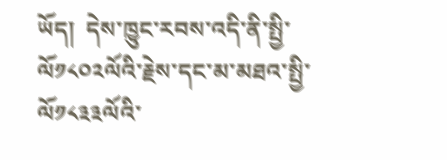ཡོད།  དེས་ཁྱུང་རབས་འདི་ནི་སྤྱི་ལོ༡༨༠༢ལོའི་རྗེས་དང་མ་མཐའ་སྤྱི་ལོ༡༨༣༣ལོའི་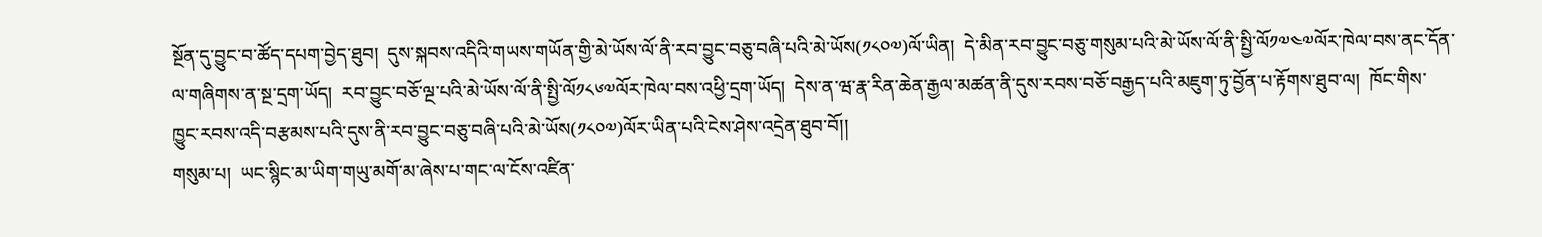སྔོན་དུ་བྱུང་བ་ཚོད་དཔག་བྱེད་ཐུབ།  དུས་སྐབས་འདིའི་གཡས་གཡོན་གྱི་མེ་ཡོས་ལོ་ནི་རབ་བྱུང་བཅུ་བཞི་པའི་མེ་ཡོས(༡༨༠༧)ལོ་ཡིན།  དེ་མིན་རབ་བྱུང་བཅུ་གསུམ་པའི་མེ་ཡོས་ལོ་ནི་སྤྱི་ལོ༡༧༤༧ལོར་ཁེལ་བས་ནང་དོན་ལ་གཞིགས་ན་སྔ་དྲག་ཡོད།  རབ་བྱུང་བཅོ་ལྔ་པའི་མེ་ཡོས་ལོ་ནི་སྤྱི་ལོ༡༨༦༧ལོར་ཁེལ་བས་འཕྱི་དྲག་ཡོད།  དེས་ན་ཝ་རྣ་རིན་ཆེན་རྒྱལ་མཚན་ནི་དུས་རབས་བཅོ་བརྒྱད་པའི་མཇུག་ཏུ་བྱོན་པ་རྟོགས་ཐུབ་ལ།  ཁོང་གིས་ཁྱུང་རབས་འདི་བརྩམས་པའི་དུས་ནི་རབ་བྱུང་བཅུ་བཞི་པའི་མེ་ཡོས(༡༨༠༧)ལོར་ཡིན་པའི་ངེས་ཤེས་འདྲེན་ཐུབ་བོ།།
གསུམ་པ།  ཡང་སྙིང་མ་ཡིག་གཡུ་མགོ་མ་ཞེས་པ་གང་ལ་ངོས་འཛིན་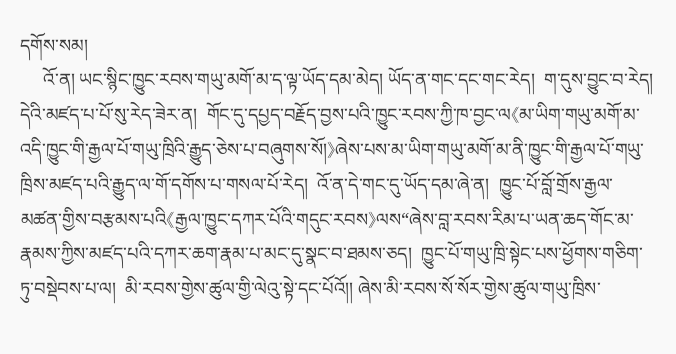དགོས་སམ།
     འོ་ན། ཡང་སྙིང་ཁྱུང་རབས་གཡུ་མགོ་མ་ད་ལྟ་ཡོད་དམ་མེད། ཡོད་ན་གང་དང་གང་རེད།  ག་དུས་བྱུང་བ་རེད།  དེའི་མཛད་པ་པོ་སུ་རེད་ཟེར་ན།  གོང་དུ་དཔྱད་བརྗོད་བྱས་པའི་ཁྱུང་རབས་ཀྱི་ཁ་བྱང་ལ《མ་ཡིག་གཡུ་མགོ་མ་འདི་ཁྱུང་གི་རྒྱལ་པོ་གཡུ་ཁྲིའི་རྒྱུད་ཅེས་པ་བཞུགས་སོ།》ཞེས་པས་མ་ཡིག་གཡུ་མགོ་མ་ནི་ཁྱུང་གི་རྒྱལ་པོ་གཡུ་ཁྲིས་མཛད་པའི་རྒྱུད་ལ་གོ་དགོས་པ་གསལ་པོ་རེད།  འོ་ན་དེ་གང་དུ་ཡོད་དམ་ཞེ་ན།  ཁྱུང་པོ་བློ་གྲོས་རྒྱལ་མཚན་གྱིས་བརྩམས་པའི《རྒྱལ་ཁྱུང་དཀར་པོའི་གདུང་རབས》ལས“ཞེས་བླ་རབས་རིམ་པ་ཡན་ཆད་གོང་མ་རྣམས་ཀྱིས་མཛད་པའི་དཀར་ཆག་རྣམ་པ་མང་དུ་སྣང་བ་ཐམས་ཅད།  ཁྱུང་པོ་གཡུ་ཁྲི་སྟེང་པས་ཕྱོགས་གཅིག་ཏུ་བསྡེབས་པ་ལ།  མི་རབས་གྱེས་ཚུལ་གྱི་ལེའུ་སྟེ་དང་པོའོ།། ཞེས་མི་རབས་སོ་སོར་གྱེས་ཚུལ་གཡུ་ཁྲིས་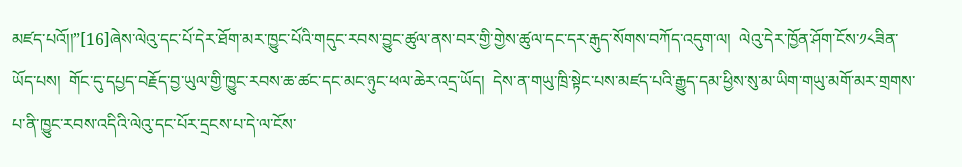མཛད་པའོ།།”[16]ཞེས་ལེའུ་དང་པོ་དེར་ཐོག་མར་ཁྱུང་པོའི་གདུང་རབས་བྱུང་ཚུལ་ནས་བར་གྱི་གྱེས་ཚུལ་དང་དར་རྒུད་སོགས་བཀོད་འདུག་ལ།  ལེའུ་དེར་ཁྱོན་ཤོག་ངོས་༡༨ཟིན་ཡོད་པས།  གོང་དུ་དཔྱད་བརྗོད་བྱ་ཡུལ་གྱི་ཁྱུང་རབས་ཆ་ཚང་དང་མང་ཉུང་ཕལ་ཆེར་འདྲ་ཡོད།  དེས་ན་གཡུ་ཁྲི་སྟེང་པས་མཛད་པའི་རྒྱུད་དམ་ཕྱིས་སུ་མ་ཡིག་གཡུ་མགོ་མར་གྲགས་པ་ནི་ཁྱུང་རབས་འདིའི་ལེའུ་དང་པོར་དྲངས་པ་དེ་ལ་ངོས་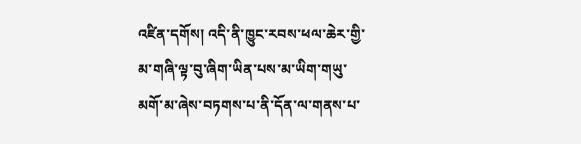འཛིན་དགོས། འདི་ནི་ཁྱུང་རབས་ཕལ་ཆེར་གྱི་མ་གཞི་ལྟ་བུ་ཞིག་ཡིན་པས་མ་ཡིག་གཡུ་མགོ་མ་ཞེས་བཏགས་པ་ནི་དོན་ལ་གནས་པ་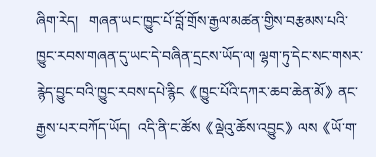ཞིག་རེད།   གཞན་ཡང་ཁྱུང་པོ་བློ་གྲོས་རྒྱལ་མཚན་གྱིས་བརྩམས་པའི་ཁྱུང་རབས་གཞན་དུ་ཡང་དེ་བཞིན་དྲངས་ཡོད་ལ། ལྷག་ཏུ་དེང་སང་གསར་རྙེད་བྱུང་བའི་ཁྱུང་རབས་དཔེ་རྙིང《ཁྱུང་པོའི་དཀར་ཆབ་ཆེན་མོ》ནང་རྒྱས་པར་བཀོད་ཡོད།  འདི་ནི་ང་ཚོས《ལྡེའུ་ཆོས་འབྱུང》ལས《ཡོ་ག་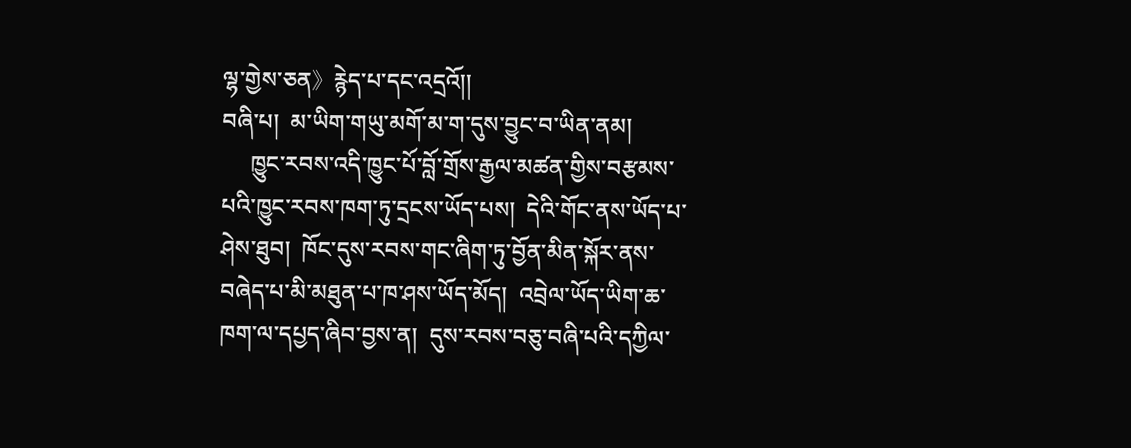ལྷ་གྱེས་ཅན》རྙེད་པ་དང་འདྲའོ།།
བཞི་པ།  མ་ཡིག་གཡུ་མགོ་མ་ག་དུས་བྱུང་བ་ཡིན་ནམ།
     ཁྱུང་རབས་འདི་ཁྱུང་པོ་བློ་གྲོས་རྒྱལ་མཚན་གྱིས་བརྩམས་པའི་ཁྱུང་རབས་ཁག་ཏུ་དྲངས་ཡོད་པས།  དེའི་གོང་ནས་ཡོད་པ་ཤེས་ཐུབ།  ཁོང་དུས་རབས་གང་ཞིག་ཏུ་བྱོན་མིན་སྐོར་ནས་བཞེད་པ་མི་མཐུན་པ་ཁ་ཤས་ཡོད་མོད།  འབྲེལ་ཡོད་ཡིག་ཆ་ཁག་ལ་དཔྱད་ཞིབ་བྱས་ན།  དུས་རབས་བཅུ་བཞི་པའི་དཀྱིལ་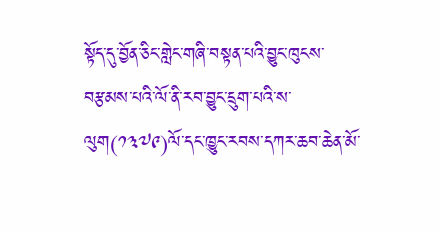སྟོད་དུ་བྱོན་ཅིང་གླེང་གཞི་བསྟན་པའི་བྱུང་ཁུངས་བརྩམས་པའི་ལོ་ནི་རབ་བྱུང་དྲུག་པའི་ས་ལུག(༡༣༧༩)ལོ་དང་ཁྱུང་རབས་དཀར་ཆབ་ཆེན་མོ་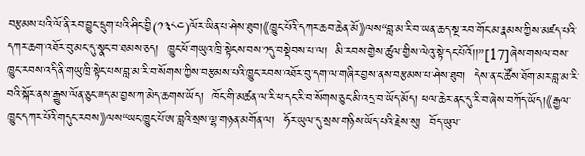བརྩམས་པའི་ལོ་ནི་རབ་བྱུང་དྲུག་པའི་ཤིང་བྱི(༡༣༨༤)ལོར་ཡིན་པ་ཤེས་ཐུབ།《ཁྱུང་པོའི་དཀར་ཆབ་ཆེན་མོ》ལས“བླ་མ་རི་བ་ཡན་ཆད་སྔ་རབ་གོང་མ་རྣམས་ཀྱིས་མཛད་པའི་དཀར་ཆག་འཐོར་བུ་མང་དུ་སྣང་བ་ཐམས་ཅད།  ཁྱུང་ཕོ་གཡུའ་ཁྲི་སྟེངས་བས་༡དུ་བསྡེབས་པ་ལ།  མི་རབས་གྱེས་ཚུལ་གྱིས་ལེའུ་སྟེ་དང་པོའོ།།”[17]ཞེས་གསལ་བས་ཁྱུང་རབས་འདི་ནི་གཡུ་ཁྲི་སྟེང་པས་བླ་མ་རི་བ་སོགས་ཀྱིས་བརྩམས་པའི་ཁྱུང་རབས་འཐོར་བུ་དག་ལ་གཞིར་བྱས་ནས་བརྩམས་པ་ཤེས་ཐུབ།  དེས་ན་ང་ཚོས་ཐོག་མར་བླ་མ་རི་བའི་སྐོར་ནས་རྒྱུས་ལོན་ཅུང་ཟད་མ་བྱས་ཀ་མེད་ཆགས་ཡོད།  ཁོང་གི་མཚན་ལ་རི་ཕ་དང་རི་བ་སོགས་ཅུང་མི་འདྲ་བ་ཡོད་མོད། ཕལ་ཆེར་ནང་དུ་རི་བ་ཞེས་བཀོད་ཡོད།《རྒྱལ་ཁྱུང་དཀར་པོའི་གདུང་རབས》ལས“ཡང་ཁྱུང་པོ་ཨ་བླའི་སྲས་ལྷ་གཉན་མགོན་ལ།  ཧོར་ཡུལ་དུ་སྲས་གཉིས་ཡོད་པའི་རྗེས་སུ།  བོད་ཡུལ་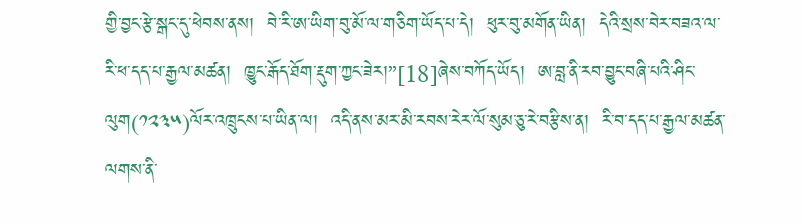གྱི་བྱང་རྩེ་སྒང་དུ་ཕེབས་ནས།  བེ་རི་ཨ་ཡིག་བུ་མོ་ལ་གཅིག་ཡོད་པ་དེ།  ཕུར་བུ་མགོན་ཡིན།  དེའི་སྲས་བེར་བཟའ་ལ་རི་ཕ་དད་པ་རྒྱལ་མཚན།  ཁྱུང་རྒོད་ཐོག་རྡུག་ཀྱང་ཟེར།”[18]ཞེས་བཀོད་ཡོད།  ཨ་བླ་ནི་རབ་བྱུང་བཞི་པའི་ཤིང་ལུག(༡༢༣༥)ལོར་འཁྲུངས་པ་ཡིན་ལ།  འདི་ནས་མར་མི་རབས་རེར་ལོ་སུམ་ཅུ་རེ་བརྩིས་ན།  རི་བ་དད་པ་རྒྱལ་མཚན་ལགས་ནི་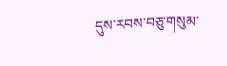དུས་རབས་བཅུ་གསུམ་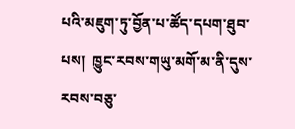པའི་མཇུག་ཏུ་བྱོན་པ་ཚོད་དཔག་ཐུབ་པས།  ཁྱུང་རབས་གཡུ་མགོ་མ་ནི་དུས་རབས་བཅུ་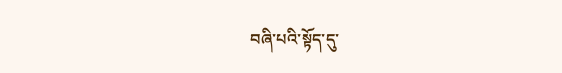བཞི་པའི་སྟོད་དུ་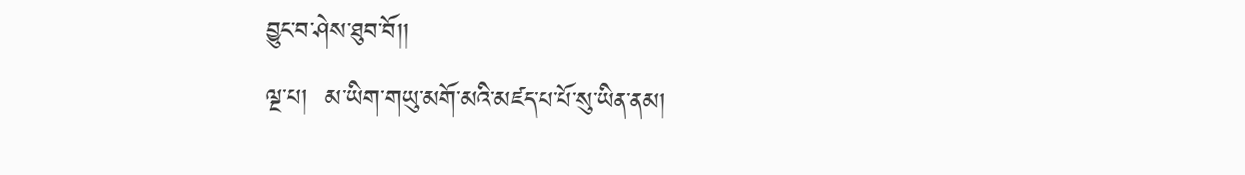བྱུང་བ་ཤེས་ཐུབ་བོ།།
ལྔ་པ།  མ་ཡིག་གཡུ་མགོ་མའི་མཛད་པ་པོ་སུ་ཡིན་ནམ།